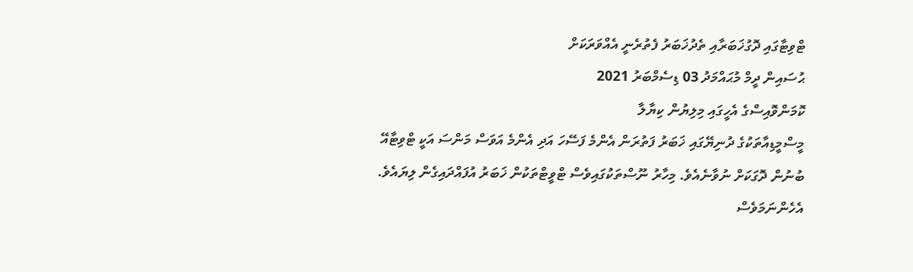ޓްވިޓާގައި ދޮގުޚަބަރާއި ތެދުޚަބަރު ފެތުރެނީ އެއްވަރަކަށް
ޙުސައިން ދީމް މުޙައްމަދު 03 ޑިސެމްބަރު 2021
ކޮމަންވޮއިސްގެ އެހީގައި މިލިޔުން ކިޔާލާ
މީސްމީޑިއާތަކުގެ ދުނިޔޭގައި ޚަބަރު ފަތުރަން އެންމެ ފަސޭހަ އަދި އެންމެ އަވަސް މަންސަ އަކީ ޓްވިޓާއޭ ބުނުން ދޮގަކަށް ނުވާނެއެވެ. މިހާރު ނޫސްތަކުގައިވެސް ޓްވީޓްތަކުން ޚަބަރު އުފައްދައިގެން ލިޔައެވެ. އެހެންނަމަވެސް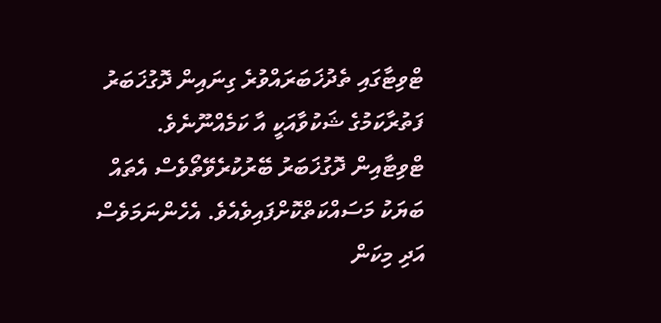ޓްވިޓާގައި ތެދުޚަބަރައްވުރެ ގިނައިން ދޮގުޚަބަރު ފަތުރާކަމުގެ ޝަކުވާއަކީ އާ ކަމެއްނޫނެވެ. ޓްވިޓާއިން ދޮގުޚަބަރު ބޭރުކުރެވޭތޯވެސް އެތައް ބަޔަކު މަސައްކަތްކޮށްފައިވެއެވެ. އެހެންނަމަވެސް އަދި މިކަން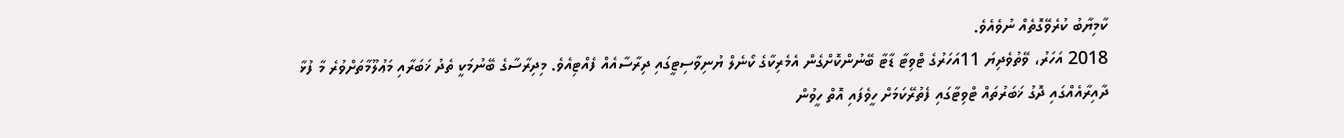ކާމިޔާބު ކުރެވޭގޮތެއް ނުވެއެވެ.
2018 އަހަރު، ވޭތުވެދިޔަ 11އަހަރުގެ ޓްވިޓާ ޑާޓާ ބޭނުންކޮށްގެން އެމެރިކާގެ ކޯނެލް ޔުނިވާސިޓީގައި ދިރާސާއެއް ފެއްޓިއެވެ. މިދިރާސާގެ ބޭނުމަކީ ތެދު ޚަބަރާއި މަޢުލޫމާތަށްވުރެ މާ ފުޅާ ދާއިރާއެއްގައި ދޮގު ޚަބަރުތައް ޓްވިޓާގައި ފެތުރޭކަމަށް ހީވެފައި އޮތް ހީވުން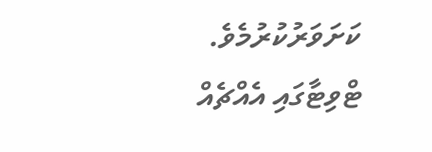ކަށަވަރުކުރުމެވެ.
ޓްވިޓާގައި އެއްޗެއް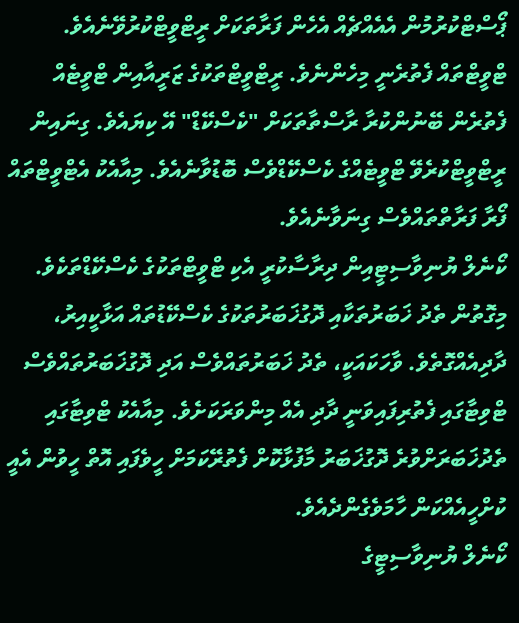ޕޯސްޓްކުރުމުން އެއެއްޗެއް އެހެން ފަރާތަކަށް ރީޓްވީޓްކުރުވޭނެއެވެ. ޓްވީޓްތައް ފެތުރެނީ މިހެންނެވެ. ރީޓްވީޓްތަކުގެ ޒަރީއާއިން ޓްވީޓެއް ފެތުރެން ބޭނުންކުރާ ރާސްތާތަކަށް "ކެސްކޭޑް" އޭ ކިޔައެވެ. ގިނައިން ރީޓްވީޓްކުރެވޭ ޓްވީޓެއްގެ ކެސްކޭޑްވެސް ބޮޑުވާނެއެވެ. މިއާއެކު އެޓްވީޓްތައް ފޯރާ ފަރާތްތައްވެސް ގިނަވާނެއެވެ.
ކޯނެލް ޔުނިވާސިޓީއިން ދިރާސާކުރީ އެކި ޓްވީޓްތަކުގެ ކެސްކޭޑްތަކެވެ. މިގޮތުން ތެދު ޚަބަރުތަކާއި ދޮގުޚަބަރުތަކުގެ ކެސްކޭޑުތައް އަޅާކީއިރު، ދާދިއެއްގޮތެވެ. ވާހަކައަކީ، ތެދު ޚަބަރުތައްވެސް އަދި ދޮގުޚަބަރުތައްވެސް ޓްވިޓާގައި ފެތުރިފައިވަނީ ދާދި އެއް މިންވަރަކަށެވެ. މިއާއެކު ޓްވިޓާގައި ތެދުޚަބަރަށްވުރެ ދޮގުޚަބަރު މާފުޅާކޮށް ފެތުރޭކަމަށް ހީވެފައި އޮތް ހީވުން އެއީ ކުށްހީއެއްކަން ހާމަވެގެންދެއެވެ.
ކޯނެލް ޔުނިވާސިޓީގެ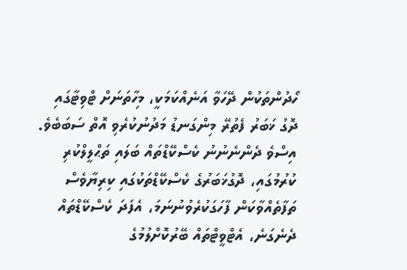ހޯދުންތަކުން ދޭހަވާ އަނެއްކަމަކީ، މިހާތަނަށް ޓްވިޓާގައި ދޮގު ޚަބަރު ފެތުރޭ މިންގަނޑު މަދުނުކުރެވި އޮތް ސަބަބެވެ. އިސްވެ ދެންނެނުނު ކެސްކޭޑްތައް ބަލައި ތަޙްލީލްކުރި ކުރުމުގައި، ދޮގުޚަބަރުގެ ކެސްކޭޑްތަކުގައި ކިރިޔާވެސް ތަފާތެއްވާކަން ފާހަގަކުރެވުނުނަމަ، އެފަދަ ކެސްކޭޑްތައް ދެނެގަނެ، އެޓްވީޓްތައް ބޭރުކޮށްލުމުގެ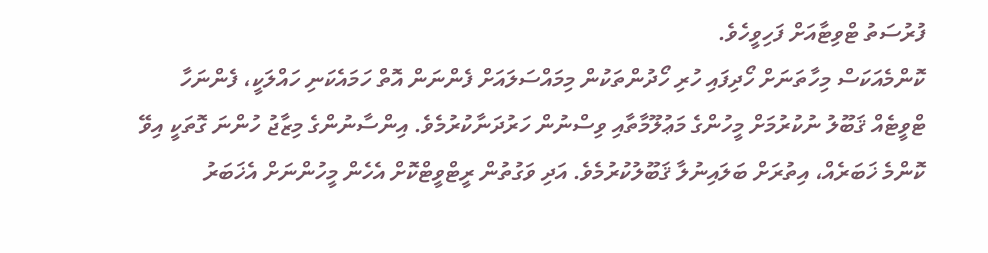ފުރުސަތު ޓްވިޓާއަށް ފަހިވީހެވެ.
ކޮންމެއަކަސް މިހާތަނަށް ހޯދިފައި ހުރި ހޯދުންތަކުން މިމައްސަލައަށް ފެންނަން އޮތް ހަމައެކަނި ހައްލަކީ، ފެންނަހާ ޓްވީޓެއް ޤަބޫލު ނުކުރުމަށް މީހުންގެ މަޢުލޫމާތާއި ވިސްނުން ހަރުދަނާކުރުމެވެ. އިންސާނުންގެ މިޒާޖު ހުންނަ ގޮތަކީ އިވޭ ކޮންމެ ޚަބަރެއް، އިތުރަށް ބަލައިނުލާ ޤަބޫލުކުރުމެވެ. އަދި ވަގުތުން ރީޓްވީޓްކޮށް އެހެން މީހުންނަށް އެޚަބަރު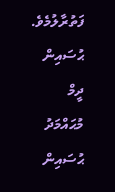ފަތުރާލުމެވެ.
ޙުސައިން ދީމް މުޙައްމަދު
ޙުސައިން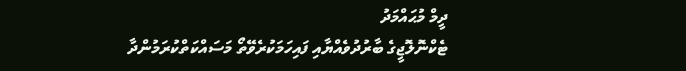ދީމް މުޙައްމަދު
ޓެކްނޮލޮޖީގެ ބާރުދުވެއްޔާއި ފައިހަމަކުރެވޭތޯ މަސައްކަތްކުރަމުންދާ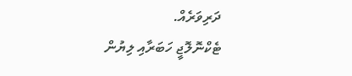ދަރިވަރެއް.
ޓެކްނޮލޮޖީ ހަބަރާއި ލިޔުން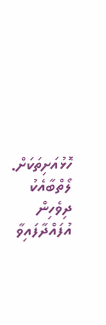ހޮޅުއަށިތަކަށް.
ލޯތްބާއެކު ދިވެހިން އުފައްދާފައިވާ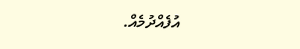އުފެއްދުމެއް.